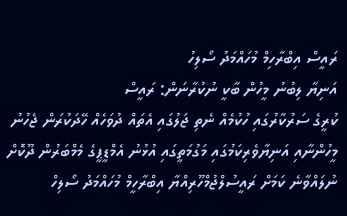ރައީސް އިބްރާހިމް މުހައްމަދު ސޯލިހު
އަނިޔާ ލިބުނު މީހުން ބާކީ ނުކުރާނަން: ރައީސް
ކުރީގެ ސަރުކާރުގައި ހުކުމެއް ނެތި ޖަލުގައި އެތައް ދުވަހެއް ހޭދަކުރަން ޖެހުނު މީހުންނާއި އަނިޔާވެރިކަމުގައި މަގުމަތީގައި އުޅުނު އެމްޑީޕީގެ މެމްބަރުން ދޫކޮށް ނުލައްވާނެ ކަމަށް ރައީސުލްޖުމްހޫރިއްޔާ އިބްރާހީމް މުހައްމަދު ސޯލިހް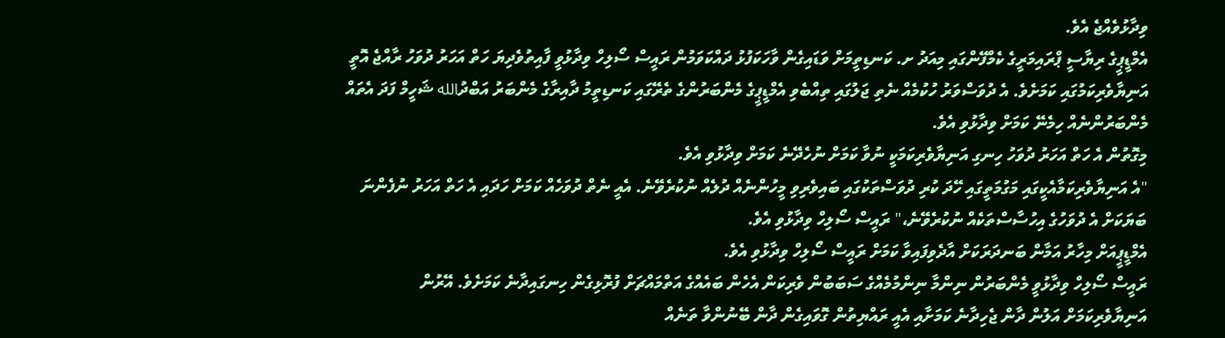ވިދާޅުވެއްޖެ އެވެ.
އެމްޑީޕީގެ ރިޔާސީ ޕްރައިމަރީގެ ކެމްފޭންގައި މިއަދު ށ. ކަނޑިތީމަށް ވަޑައިގެން ވާހަކަފުޅު ދައްކަވަމުން ރައީސް ސޯލިހް ވިދާޅުވީ ފާއިތުވެދިޔަ ހަތް އަހަރު ދުވަހު ރާއްޖެ އޮތީ އަނިޔާވެރިކަމުގައި ކަމަށެވެ. އެ ދުވަސްވަރު ހުކުމެއް ނެތި ޖަލުގައި ތިއްބެވި އެމްޑީޕީގެ މެންބަރުންގެ ތެރޭގައި ކަނޑިތީމު ދާއިރާގެ މެންބަރު އަބްދުالله ޝަހީމް ފަދަ އެތައް މެންބަރުންނެއް ހިމެނޭ ކަމަށް ވިދާޅުވި އެވެ.
މިގޮތުން އެ ހަތް އަހަރު ދުވަހު ހިނގި އަނިޔާވެރިކަމަކީ ނުވާ ކަމަށް ނުހެދޭނެ ކަމަށް ވިދާޅުވި އެވެ.
"އެ އަނިޔާވެރިކަމާއެކީގައި މަގުމަތީގައި ހޭދަ ކުރި ދުވަސްތަކުގައި ބައިވެރިވި މީހުންނެއް ދުލެއް ނުކުރެވޭނެ. އެއީ ނެތް ދުވަހެއް ކަމަށް ހަދައި އެ ހަތް އަހަރު ނުފެންނަ ބަޔަކަށް އެ ދުވަހުގެ އިހުސާސްތަކެއް ނުކުރެވޭނެ،" ރައީސް ސޯލިހް ވިދާޅުވި އެވެ.
އެމްޑީޕީއަށް މިހާރު އަމާން ބަނދަރަކަށް އާދެވިފައިވާ ކަމަށް ރައީސް ސޯލިހް ވިދާޅުވި އެވެ.
ރައީސް ސޯލިހް ވިދާޅުވީ މެންބަރުން ނިންމާ ނިންމުމެއްގެ ސަބަބުން ވެރިކަން އެހެން ބައެއްގެ އަތްމައްޗަށް ފުރޮޅިގެން ހިނގައިދާނެ ކަމަށެވެ. އޭރުން އަނިޔާވެރިކަމަށް އަލުން ދާން ޖެހިދާނެ ކަމަށާއި އެއީ ރައްޔިތުން ގޮވައިގެން ދާން ބޭނުންވާ ތަނެއް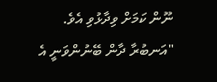ނޫން ކަމަށް ވިދާޅުވި އެވެ.
"އަނބުރާ ދާން ބޭނުންވަނީ އެ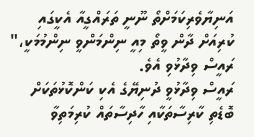އަނިޔާވެރިކަމަށްތޯ ނޫނީ ތަރައްގީއާ އެކީގައި ކުރިއަށް ދާން ވީތޯ މިއީ ނިންމަންވީ ނިންމުމަކީ،" ރައީސް ވިދާޅުވި އެވެ.
ރައީސް ވިދާޅުވީ ދުނިޔޭގެ އެކި ކަންކޮޅުތަކަށް ބޮޑެތި ކާރިސާތަކާއި ހާދިސާތައް ކުރިމަތިވާ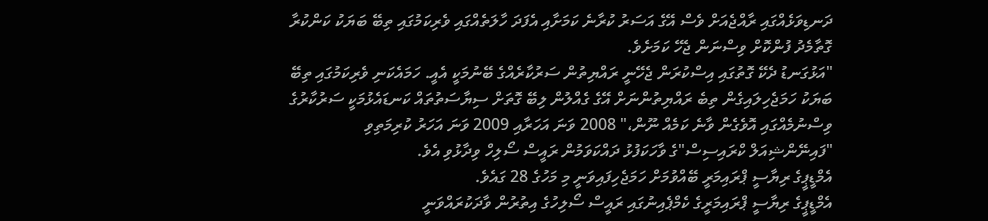ދަނޑިވަޅެއްގައި ރާއްޖެއަށް ވެސް އޭގެ އަސަރު ކުރާނެ ކަމަށާއި އެފަދަ ހާލަތެއްގައި ވެރިކަމުގައި ތިބޭ ބަޔަކު ކަންކުރާ ގޮތާމެދު ފުންކޮށް ވިސްނަން ޖެހޭ ކަމަށެވެ.
"އަޅުގަނޑު ދެކޭ ގޮތުގައި އިސްކުރަން ޖެހޭނީ ރައްޔިތުން ސަރުކާރެއްގެ ބޭނުމަކީ އެއީ. ހަމައެކަނި ވެރިކަމުގައި ތިބޭ ބަޔަކު ހަމަޖެހިލައިގެން ތިބެ ރައްޔިތުންނަށް އޭގެ ގެއްލުން ލިބޭ ގޮތަށް ސިޔާސަތުތައް ކަނޑައެޅުމަކީ ސަރުކާރުގެ ވިސްނުމެއްގައި އޮވެގެން ވާނެ ކަމެއް ނޫން،" 2008 ވަނަ އަހަރާއި 2009 ވަނަ އަހަރު ކުރިމަތިވި "ފައިނޭންޝިއަލް ކްރައިސިސް"ގެ ވާހަކަފުޅު ދައްކަވަމުން ރައީސް ސޯލިހް ވިދާޅުވި އެވެ.
އެމްޑީޕީގެ ރިޔާސީ ޕްރައިމަރީ ބޭއްވުމަށް ހަމަޖެހިފައިވަނީ މި މަހުގެ 28 ގައެވެ.
އެމްޑީޕީގެ ރިޔާސީ ޕްރައިމަރީގެ ކެމްޕެއިނުގައި ރައީސް ސޯލިހުގެ އިތުރުން ވާދަކުރައްވަނީ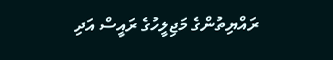ރައްޔިތުންގެ މަޖިލީހުގެ ރައީސް އަދި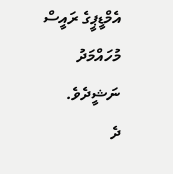އެމްޑީޕީގެ ރައީސް މުހައްމަދު ނަޝީދެވެ.
ދެ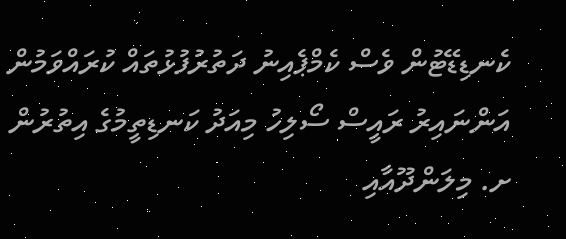ކެނޑިޑޭޓުން ވެސް ކެމްޕެއިނު ދަތުރުފުޅުތައް ކުރައްވަމުން އަންނައިރު ރައީސް ސޯލިހު މިއަދު ކަނޑިތީމުގެ އިތުރުން ށ. މިލަންދޫއާއި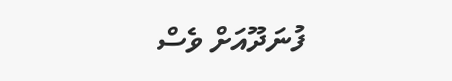ފުނަދޫއަށް ވެސް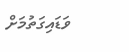ވަޑައިގަތުމަށް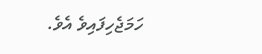ހަމަޖެހިފައިވެ އެވެ.